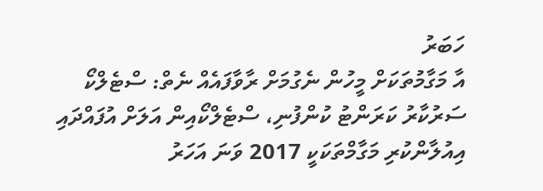ހަބަރު
އާ މަގާމުތަކަށް މީހުން ނެގުމަށް ރާވާފައެއް ނެތް: ސްޓެލްކޯ
ސަރުކާރު ކަރަންޓު ކުންފުނި، ސްޓެލްކޯއިން އަލަށް އުފައްދައި އިއުލާންކުރި މަގާމްތަކަކީ 2017 ވަނަ އަހަރު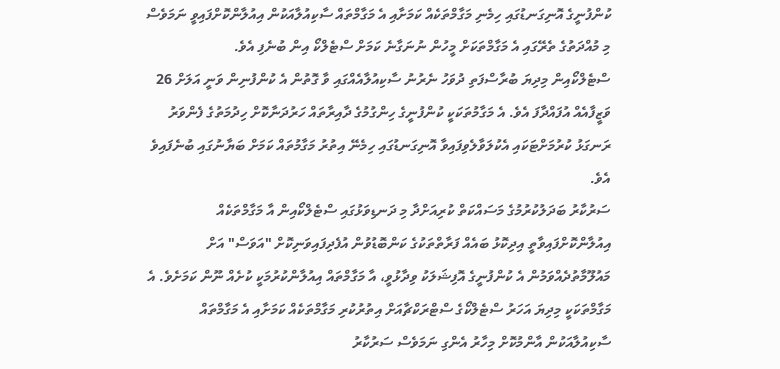ކުންފުނީގެ އޮނިގަނޑުގައި ހިމެނި މަގާމްތަކެއް ކަމަށާއި އެ މަގާމްތައް ސާކިއުލާއަކުން އިއުލާންކޮށްފައިވީ ނަމަވެސް މި މުއްދަތުގެ ތެރޭގައި އެ މަގާމްތަކަށް މީހުން ނުނަގާނެ ކަމަށް ސްޓެލްކޯ އިން ބުނެފި އެވެ.
ސްޓެލްކޯއިން މިދިޔަ ބުރާސްފަތި ދުވަހު ނެރުނު ސާކިއުލާއެއްގައި ވާ ގޮތުން އެ ކުންފުނިން ވަނީ އަލަށް 26 ވަޒީފާއެއް އުފައްދާފަ އެވެ. އެ މަގާމުތަކަކީ ކުންފުނީގެ ހިންގުމުގެ ދާއިރާތައް ހަރުދަނާކޮށް ހިދުމަތުގެ ފެންވަރު ރަނގަޅު ކުރުމަށްޓަކައި އެކުލަވާލެވިފައިވާ އޮނިގަނޑުގައި ހިމެނޭ އިތުރު މަގާމުތައް ކަމަށް ބަޔާނުގައި ބުނެފައިވެ އެވެ.
ސަރުކާރު ބަދަލުކުރުމުގެ މަސައްކަތް ކުރިއަށްދާ މި ދަނޑިވަޅުގައި ސްޓެލްކޯއިން އާ މަގާމްތަކެއް އިއުލާންކޮށްފައިވާތީ އިދިކޮޅު ބައެއް ފަރާތްތަކުގެ ކަންބޮޑުވުން އުފެދިފައިވަނިކޮށް "އަވަސް" އަށް މައުލޫމާތުދެއްވަމުން އެ ކުންފުނީގެ އޮފިޝަލަކު ވިދާޅުވީ، އާ މަގާމްތައް އިއުލާންކުރުމަކީ ކުށެއް ނޫން ކަމަށެވެ. އެ މަގާމްތަކަކީ މިދިޔަ އަހަރު ސްޓެލްކޯގެ ސްޓްރަކްޗާއަށް އިތުރުކުރި މަގާމްތަކެއް ކަމަށާއި އެ މަގާމްތައް ސާކިއުލާއަކުން އާންމުކޮށް މިހާރު އެންގި ނަމަވެސް ސަރުކާރު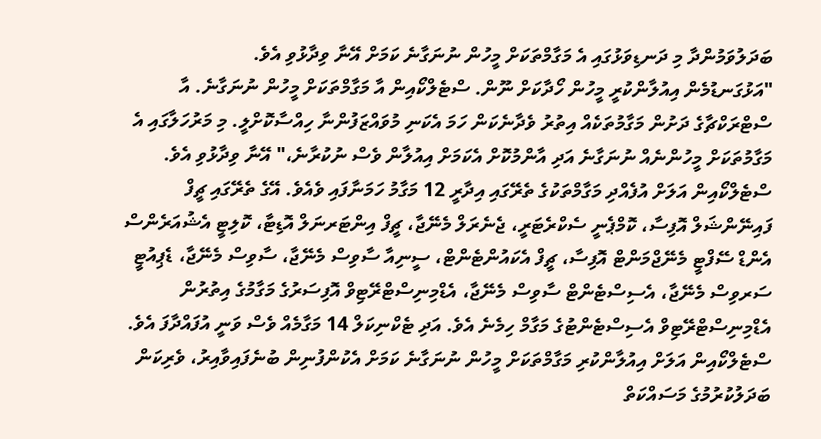ބަދަލުވަމުންދާ މި ދަނޑިވަޅުގައި އެ މަގާމްތަކަށް މީހުން ނުނަގާނެ ކަމަށް އޭނާ ވިދާޅުވި އެވެ.
"އަޅުގަނޑުމެން އިއުލާންކުރީ މީހުން ހޯދާކަށް ނޫން. ސްޓެލްކޯއިން އާ މަގާމްތަކަށް މީހުން ނުނަގާނެ. އާ ސްޓްރަކްޗާގެ ދަށުން މަގާމުތަކެއް އިތުރު ވެދާނެކަން ހަމަ އެކަނި މުވައްޒަފުންނާ ހިއްސާކޮށްލީ. މި މަރުހަލާގައި އެ މަގާމުތަކަށް މީހުންނެއް ނުނަގާނެ އަދި އާންމުކޮށް އެކަމަށް އިއުލާން ވެސް ނުކުރާނެ،" އޭނާ ވިދާޅުވި އެވެ.
ސްޓެލްކޯއިން އަލަށް އުފެއްދި މަގާމްތަކުގެ ތެރޭގައި އިދާރީ 12 މަގާމު ހަމަނާފައި ވެއެވެ. އޭގެ ތެރޭގައި ޗީފް ފައިނޭންޝަލް އޮފިސާ، ކޮމްޕެނީ ސެކްރެޓަރީ، ޖެނެރަލް މެނޭޖާ، ޗީފް އިންޓަރނަލް އޮޑިޓާ، ކޮލިޓީ އެޝުއަރެންސް އެންޑް ސޭފްޓީ މެނޭޖްމަންޓް އޮފިސާ، ޗީފް އެކައުންޓެންޓް، ސީނިއާ ސާވިސް މެނޭޖާ، ސާވިސް މެނޭޖާ، ޑެޕިއުޓީ ސަރވިސް މެނޭޖާ، އެސިސްޓެންޓް ސާވިސް މެނޭޖާ، އެޑްމިނިސްޓްރޭޓިވް އޮފިސަރުގެ މަގާމުގެ އިތުރުން އެޑްމިނިސްޓްރޭޓިވް އެސިސްޓެންޓުގެ މަގާމް ހިމެނެ އެވެ. އަދި ޓެކްނިކަލް 14 މަގާމެއް ވެސް ވަނީ އުފައްދާފަ އެވެ.
ސްޓެލްކޯއިން އަލަށް އިއުލާންކުރި މަގާމްތަކަށް މީހުން ނުނަގާނެ ކަމަށް އެކުންފުނިން ބުނެފައިވާއިރު، ވެރިކަން ބަދަލުކުރުމުގެ މަސައްކަތް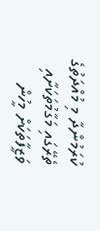ކުރަމުންދާ މި މުއްދަތުގެ ތެރޭގައި މަގާމުތަކަށާއި ވަޒީފާތަކަށް މީހުން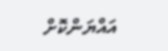އައްޔަންކޮށް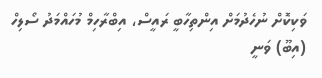ވަކިކޮށް ނުހެދުމަށް އިންތިހާބީ ރައީސް، އިބްރާހިމް މުހައްމަދު ސޯލިހް (އިބޫ) ވަނީ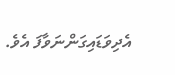އެދިވަޑައިގަންނަވާފަ އެވެ.